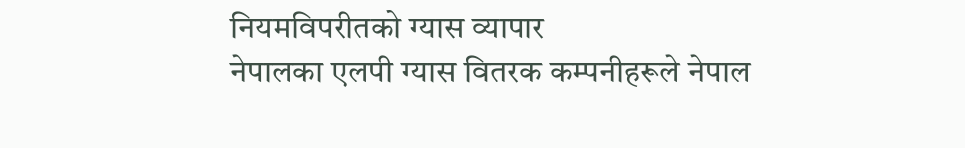नियमविपरीतको ग्यास व्यापार
नेपालका एलपी ग्यास वितरक कम्पनीहरूले नेपाल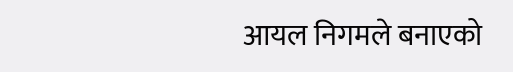आयल निगमले बनाएको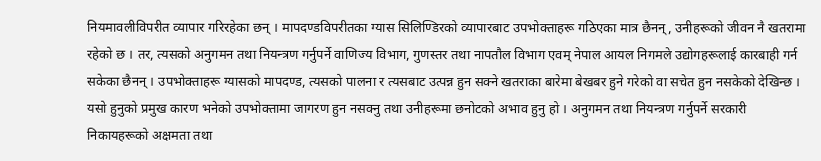नियमावलीविपरीत व्यापार गरिरहेका छन् । मापदण्डविपरीतका ग्यास सिलिण्डिरको व्यापारबाट उपभोक्ताहरू गठिएका मात्र छैनन्, उनीहरूको जीवन नै खतरामा रहेको छ । तर, त्यसको अनुगमन तथा नियन्त्रण गर्नुपर्ने वाणिज्य विभाग, गुणस्तर तथा नापतौल विभाग एवम् नेपाल आयल निगमले उद्योगहरूलाई कारबाही गर्न सकेका छैनन् । उपभोक्ताहरू ग्यासको मापदण्ड, त्यसको पालना र त्यसबाट उत्पन्न हुन सक्ने खतराका बारेमा बेखबर हुने गरेको वा सचेत हुन नसकेको देखिन्छ । यसो हुनुको प्रमुख कारण भनेको उपभोक्तामा जागरण हुन नसक्नु तथा उनीहरूमा छनोटको अभाव हुनु हो । अनुगमन तथा नियन्त्रण गर्नुपर्ने सरकारी निकायहरूको अक्षमता तथा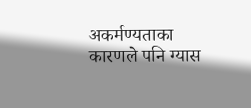अकर्मण्यताका कारणले पनि ग्यास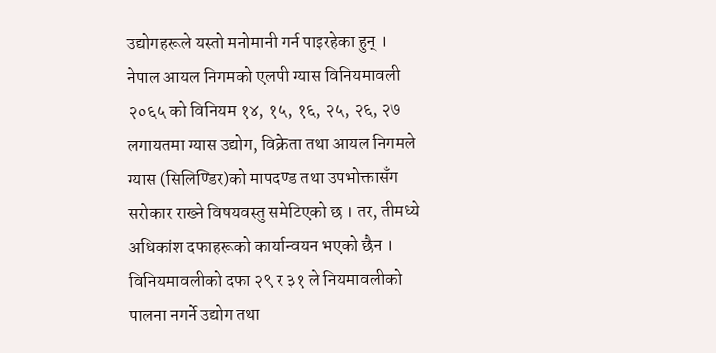उद्योगहरूले यस्तो मनोमानी गर्न पाइरहेका हुन् ।
नेपाल आयल निगमको एलपी ग्यास विनियमावली २०६५ को विनियम १४, १५, १६, २५, २६, २७ लगायतमा ग्यास उद्योग, विक्रेता तथा आयल निगमले ग्यास (सिलिण्डिर)को मापदण्ड तथा उपभोक्तासँग सरोकार राख्ने विषयवस्तु समेटिएको छ । तर, तीमध्ये अधिकांश दफाहरूको कार्यान्वयन भएको छैन । विनियमावलीको दफा २९ र ३१ ले नियमावलीको पालना नगर्ने उद्योग तथा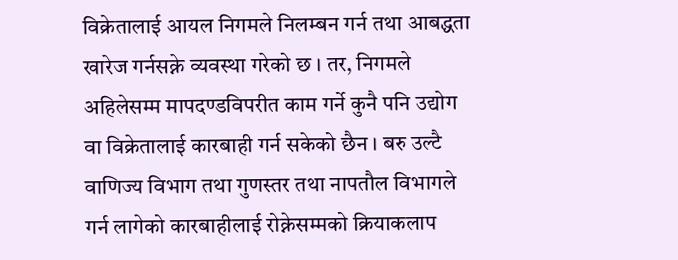विक्रेतालाई आयल निगमले निलम्बन गर्न तथा आबद्धता खारेज गर्नसक्ने व्यवस्था गरेको छ । तर, निगमले अहिलेसम्म मापदण्डविपरीत काम गर्ने कुनै पनि उद्योग वा विक्रेतालाई कारबाही गर्न सकेको छैन । बरु उल्टै वाणिज्य विभाग तथा गुणस्तर तथा नापतौल विभागले गर्न लागेको कारबाहीलाई रोक्नेसम्मको क्रियाकलाप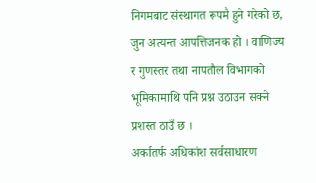निगमबाट संस्थागत रूपमै हुने गरेको छ, जुन अत्यन्त आपत्तिजनक हो । वाणिज्य र गुणस्तर तथा नापतौल विभागको भूमिकामाथि पनि प्रश्न उठाउन सक्ने प्रशस्त ठाउँ छ ।
अर्कातर्फ अधिकांश सर्वसाधारण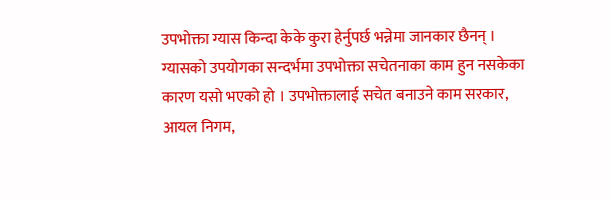उपभोक्ता ग्यास किन्दा केके कुरा हेर्नुपर्छ भन्नेमा जानकार छैनन् । ग्यासको उपयोगका सन्दर्भमा उपभोक्ता सचेतनाका काम हुन नसकेका कारण यसो भएको हो । उपभोक्तालाई सचेत बनाउने काम सरकार, आयल निगम,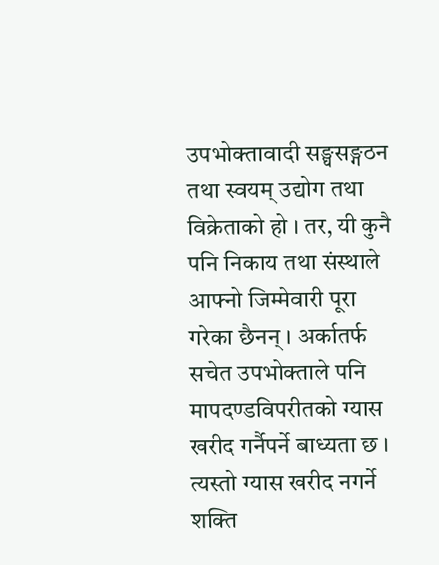उपभोक्तावादी सङ्घसङ्गठन तथा स्वयम् उद्योग तथा विक्रेताको हो । तर, यी कुनै पनि निकाय तथा संस्थाले आफ्नो जिम्मेवारी पूरा गरेका छैनन् । अर्कातर्फ सचेत उपभोक्ताले पनि मापदण्डविपरीतको ग्यास खरीद गर्नैपर्ने बाध्यता छ । त्यस्तो ग्यास खरीद नगर्ने शक्ति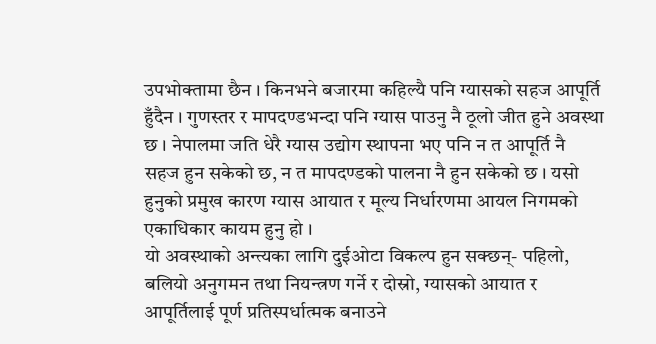उपभोक्तामा छैन । किनभने बजारमा कहिल्यै पनि ग्यासको सहज आपूर्ति हुँदैन । गुणस्तर र मापदण्डभन्दा पनि ग्यास पाउनु नै ठूलो जीत हुने अवस्था छ । नेपालमा जति धेरै ग्यास उद्योग स्थापना भए पनि न त आपूर्ति नै सहज हुन सकेको छ, न त मापदण्डको पालना नै हुन सकेको छ । यसो हुनुको प्रमुख कारण ग्यास आयात र मूल्य निर्धारणमा आयल निगमको एकाधिकार कायम हुनु हो ।
यो अवस्थाको अन्त्यका लागि दुईओटा विकल्प हुन सक्छन्- पहिलो, बलियो अनुगमन तथा नियन्त्रण गर्ने र दोस्रो, ग्यासको आयात र आपूर्तिलाई पूर्ण प्रतिस्पर्धात्मक बनाउने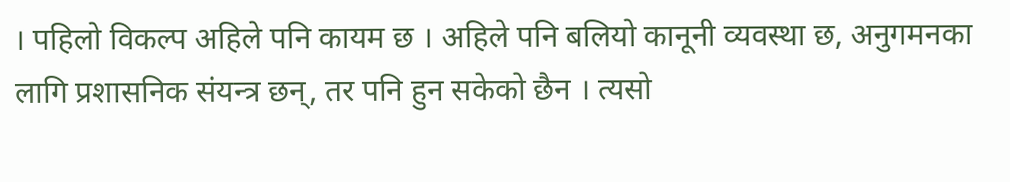। पहिलो विकल्प अहिले पनि कायम छ । अहिले पनि बलियो कानूनी व्यवस्था छ, अनुगमनका लागि प्रशासनिक संयन्त्र छन्, तर पनि हुन सकेको छैन । त्यसो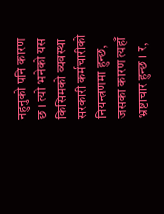नहुनुको पनि कारण छ । त्यो भनेको यस किसिमको व्यवस्था सरकारी कर्मचारीको नियन्त्रणमा हुन्छ, जसका कारण त्यहाँ भ्रष्टाचार हुन्छ । र,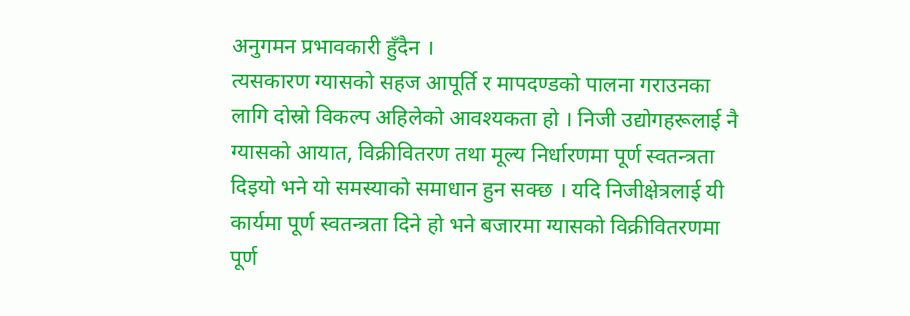अनुगमन प्रभावकारी हुँदैन ।
त्यसकारण ग्यासको सहज आपूर्ति र मापदण्डको पालना गराउनका लागि दोस्रो विकल्प अहिलेको आवश्यकता हो । निजी उद्योगहरूलाई नै ग्यासको आयात, विक्रीवितरण तथा मूल्य निर्धारणमा पूर्ण स्वतन्त्रता दिइयो भने यो समस्याको समाधान हुन सक्छ । यदि निजीक्षेत्रलाई यी कार्यमा पूर्ण स्वतन्त्रता दिने हो भने बजारमा ग्यासको विक्रीवितरणमा पूर्ण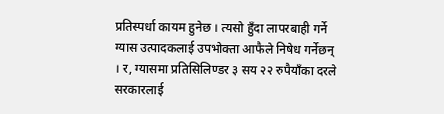प्रतिस्पर्धा कायम हुनेछ । त्यसो हुँदा लापरबाही गर्ने ग्यास उत्पादकलाई उपभोक्ता आफैले निषेध गर्नेछन् । र, ग्यासमा प्रतिसिलिण्डर ३ सय २२ रुपैयाँका दरले सरकारलाई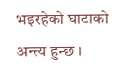भइरहेको घाटाको अन्त्य हुन्छ ।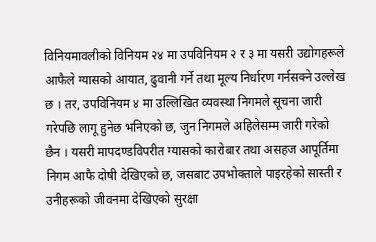विनियमावलीको विनियम २४ मा उपविनियम २ र ३ मा यसरी उद्योगहरूले आफैले ग्यासको आयात, ढुवानी गर्ने तथा मूल्य निर्धारण गर्नसक्ने उल्लेख छ । तर, उपविनियम ४ मा उल्लिखित व्यवस्था निगमले सूचना जारी गरेपछि लागू हुनेछ भनिएको छ, जुन निगमले अहिलेसम्म जारी गरेको छैन । यसरी मापदण्डविपरीत ग्यासको कारोबार तथा असहज आपूर्तिमा निगम आफै दोषी देखिएको छ, जसबाट उपभोक्ताले पाइरहेको सास्ती र उनीहरूको जीवनमा देखिएको सुरक्षा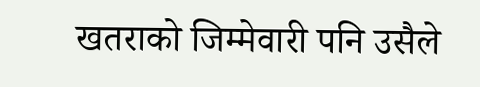खतराको जिम्मेवारी पनि उसैले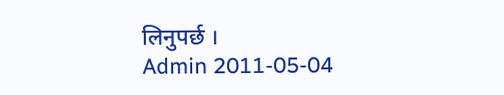लिनुपर्छ ।
Admin 2011-05-04